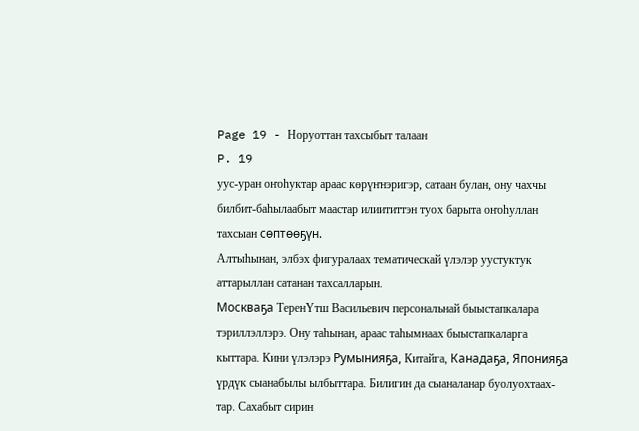Page 19 - Норуоттан тахсыбыт талаан
P. 19
уус-уран оҥоһуктар араас көрүҥнэригэр, сатаан булан, ону чахчы
билбит-баһылаабыт маастар илиититтэн туох барыта оҥоһуллан
тахсыан сөптөөҕүн.
Алтыһынан, элбэх фигуралаах тематическай үлэлэр уустуктук
аттарыллан сатанан тахсалларын.
Москваҕа ТеренҮтш Васильевич персональнай быыстапкалара
тэриллэллэрэ. Ону таһынан, араас таһымнаах быыстапкаларга
кыттара. Кини үлэлэрэ Румынияҕа, Китайга, Канадаҕа, Японияҕа
үрдүк сыанабылы ылбыттара. Билигин да сыаналанар буолуохтаах-
тар. Сахабыт сирин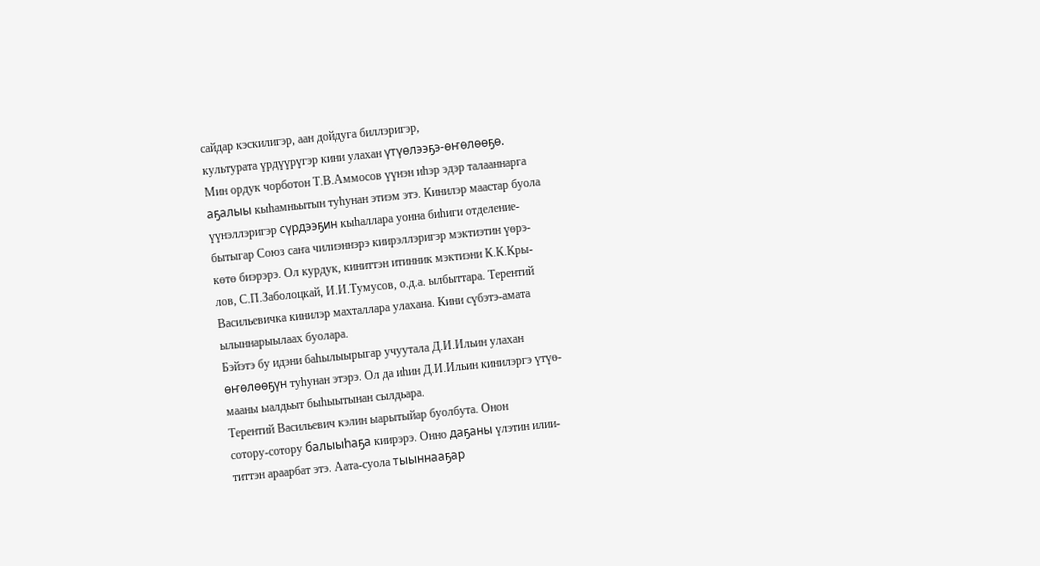сайдар кэскилигэр, аан дойдуга биллэригэр,
культурата үрдүүрүгэр кини улахан үтүөлээҕэ-өҥөлөөҕө.
Мин ордук чорботон Т.В.Аммосов үүнэн иһэр эдэр талааннарга
аҕалыы кыһамньытын туһунан этиэм этэ. Кинилэр маастар буола
үүнэллэригэр сүрдээҕин кыһаллара уонна биһиги отделение-
бытыгар Союз саҥа чилиэннэрэ киирэллэригэр мэктиэтин үөрэ-
көтө биэрэрэ. Ол курдук, киниттэн итинник мэктиэни К.К.Кры-
лов, С.П.Заболоцкай, И.И.Тумусов, о.д.а. ылбыттара. Терентий
Васильевичка кинилэр махталлара улахана. Кини сүбэтэ-амата
ылыннарыылаах буолара.
Бэйэтэ бу идэни баһылыырыгар учуутала Д.И.Ильин улахан
өҥөлөөҕүн туһунан этэрэ. Ол да иһин Д.И.Ильин кинилэргэ үтүө-
мааны ыалдьыт быһыытынан сылдьара.
Терентий Васильевич кэлин ыарытыйар буолбута. Онон
сотору-сотору балыыһаҕа киирэрэ. Онно даҕаны үлэтин илии-
титтэн араарбат этэ. Аата-суола тыыннааҕар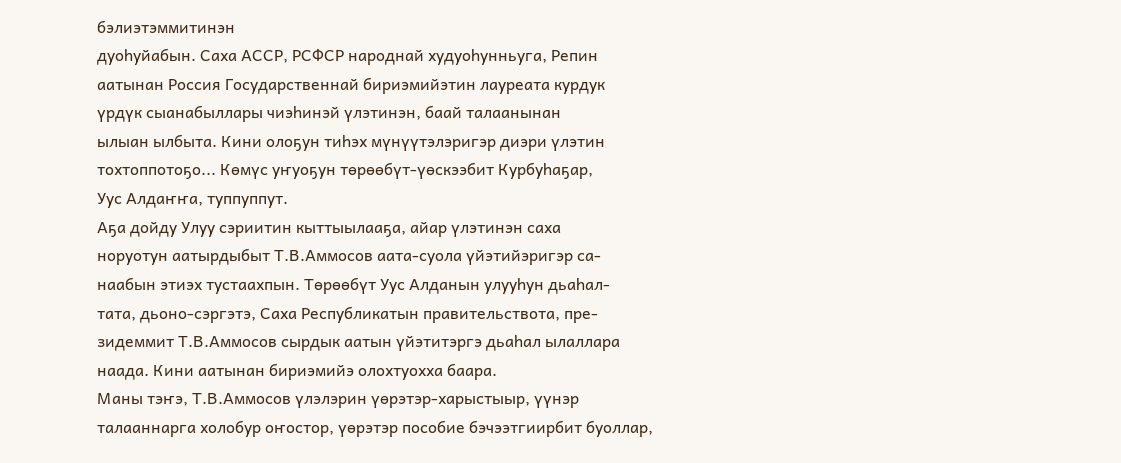бэлиэтэммитинэн
дуоһуйабын. Саха АССР, РСФСР народнай худуоһунньуга, Репин
аатынан Россия Государственнай бириэмийэтин лауреата курдук
үрдүк сыанабыллары чиэһинэй үлэтинэн, баай талаанынан
ылыан ылбыта. Кини олоҕун тиһэх мүнүүтэлэригэр диэри үлэтин
тохтоппотоҕо... Көмүс уҥуоҕун төрөөбүт-үөскээбит Курбуһаҕар,
Уус Алдаҥҥа, туппуппут.
Аҕа дойду Улуу сэриитин кыттыылааҕа, айар үлэтинэн саха
норуотун аатырдыбыт Т.В.Аммосов аата-суола үйэтийэригэр са-
наабын этиэх тустаахпын. Төрөөбүт Уус Алданын улууһун дьаһал-
тата, дьоно-сэргэтэ, Саха Республикатын правительствота, пре-
зидеммит Т.В.Аммосов сырдык аатын үйэтитэргэ дьаһал ылаллара
наада. Кини аатынан бириэмийэ олохтуохха баара.
Маны тэҥэ, Т.В.Аммосов үлэлэрин үөрэтэр-харыстыыр, үүнэр
талааннарга холобур оҥостор, үөрэтэр пособие бэчээтгиирбит буоллар,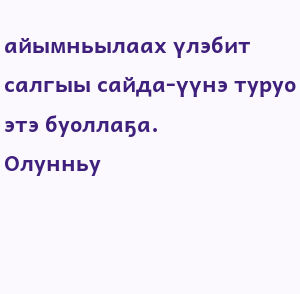айымньылаах үлэбит салгыы сайда-үүнэ туруо этэ буоллаҕа.
Олунньу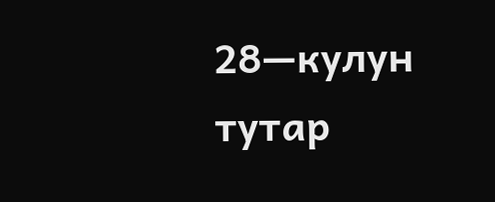28—кулун тутар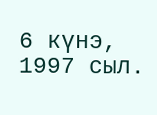6 күнэ, 1997 сыл.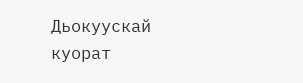Дьокуускай куорат